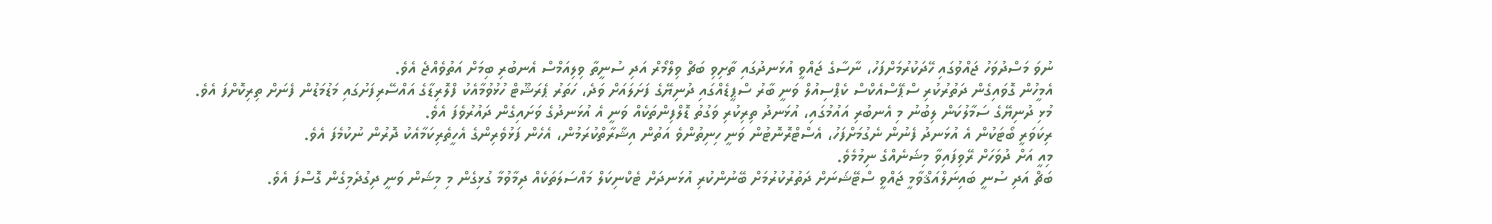ނުވަ މަސްދުވަހު ޖައްވުގައި ހޭދަކުރުމަށްފަހު، ނާސާގެ ޖައްވީ އުޅަނދުގައި ތާށިވި ބަޗް ވިލްމޯރް އަދި ސުނީތާ ވިލިއަމްސް އެނބުރި ބިމަށް އަތުވެއްޖެ އެވެ.
އެމީހުން ގޮވައިގެން ދަތުރުކުރި ސްޕޭސްއެކްސް ކެޕްސިއުލް ވަނީ ބާރު ސްޕީޑެއްގައި ދުނިޔޭގެ ފަށަލައަށް ވަދެ، ހަތަރު ޕެރަޝޫޓް ހުޅުވުމާއެކު ފްލޮރިޑާގެ އައްސޭރިފަށުގައި މަޑުމަޑުން ފެނަށް ތިރިކޮށްފަ އެވެ.
މުޅި ދުނިޔޭގެ ސަމާލުކަން ލިބުނު މި އެނބުރި އައުމުގައި، އުޅަނދު ތިރިކުރި ވަގުތު ޑޮލްފިންތަކެއް ވަނީ އެ އުޅަނދުގެ ވަށައިގެން ދައުރުވެފަ އެވެ.
ރިކަވަރީ ބޯޓަކުން އެ އުޅަނދު ފެނުން ނެގުމަށްފަހު، އެސްޓްރޮނޮޓުން ވަނީ ހިނިތުންވެ އަތުން އިޝާރާތްކުރަމުން، އެހެން ފަޅުވެރިންގެ އެހީތެރިކަމާއެކު ދޮރުން ނުކުމެފަ އެވެ.
މިއީ އަށް ދުވަހަށް ރޭވިފައިވާ މިޝަނެއްގެ ނިމުމެވެ.
ބަޗް އަދި ސުނީ ބައިނަލްއަޤްވާމީ ޖައްވީ ސްޓޭޝަނަށް ދަތުރުކުރުމަށް ބޭނުންކުރި އުޅަނދަށް ޓެކްނިކަލް މައްސަލަތަކެއް ދިމާވުމާ ގުޅިގެން މި މިޝަން ވަނީ ދިގުދެމިގެން ގޮސްފަ އެވެ.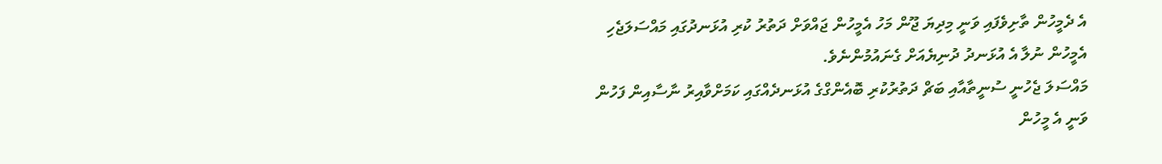އެ ދެމީހުން ތާށިވެފައި ވަނީ މިދިޔަ ޖޫން މަހު އެމީހުން ޖައްވަށް ދަތުރު ކުރި އުޅަނދުގައި މައްސަލަޖެހި އެމީހުން ނުލާ އެ އުޅަނދު ދުނިޔެއަށް ގެނައުމުންނެވެ.
މައްސަލަ ޖެހުނީ ސުނީތާއާއި ބަޗް ދަތުރުކުރި ބޮއެންގްގެ އުޅަނދެއްގައި ކަމަށްވާއިރު ނާސާއިން ފަހުން ވަނީ އެ މީހުން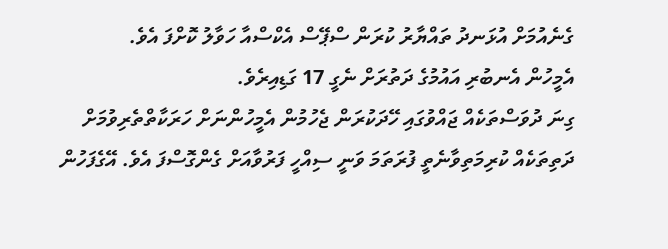ގެނެއުމަށް އުޅަނދު ތައްޔާރު ކުރަން ސްޕޭސް އެކްސްއާ ހަވާލު ކޮށްފަ އެވެ.
އެމީހުން އެނބުރި އައުމުގެ ދަތުރަށް ނެގީ 17 ގަޑިއިރެވެ.
ގިނަ ދުވަސްތަކެއް ޖައްވުގައި ހޭދަކުރަން ޖެހުމުން އެމީހުންނަށް ހަރަކާތްތެރިވުމަށް ދަތިތަކެއް ކުރިމަތިވާނެތީ ފުރަތަމަ ވަނީ ސިއްހީ ފަރުވާއަށް ގެންގޮސްފަ އެވެ. އޭގެފަހުން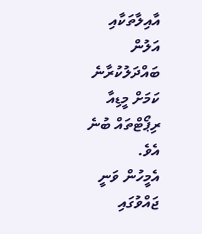އާއިލާތަކާއި އަލުން ބައްދަލުކުރާނެ ކަމަށް މީޑިއާ ރިޕޯޓްތައް ބުނެ އެވެ.
އެމީހުން ވަނީ ޖައްވުގައި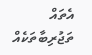އެތައް ތަޖުރިބާތަކެއް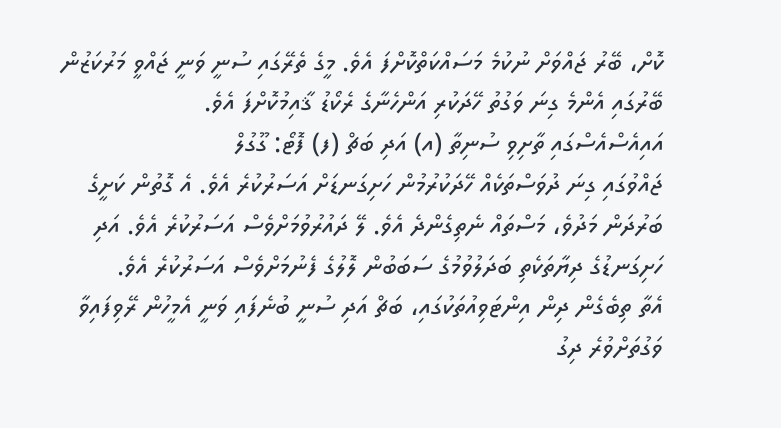ކޮށް، ބޭރު ޖައްވަށް ނުކުމެ މަސައްކަތްކޮށްފަ އެވެ. މީގެ ތެރޭގައި ސުނީ ވަނީ ޖައްވީ މަރުކަޒުން ބޭރުގައި އެންމެ ގިނަ ވަގުތު ހޭދަކުރި އަންހެނާގެ ރެކޯޑު ޤާއިމުކޮށްފަ އެވެ.
އައިއެސްއެސްގައި ތާށިވި ސުނިތާ (އ) އަދި ބަޗް (ފ) ފޮޓޯ: ގޫގުލް
ޖައްވުގައި ގިނަ ދުވަސްތަކެއް ހޭދަކުރުމުން ހަށިގަނޑަށް އަސަރުކުރެ އެވެ. އެ ގޮތުން ކަށީގެ ބަރުދަން މަދުވެ، މަސްތައް ނެތިގެންދެ އެވެ. ލޭ ދައުރުވުމަށްވެސް އަސަރުކުރެ އެވެ. އަދި ހަށިގަނޑުގެ ދިޔާތަކެތި ބަދަލުވުމުގެ ސަބަބުން ލޮލުގެ ފެނުމަށްވެސް އަސަރުކުރެ އެވެ.
އެތާ ތިބެގެން ދިން އިންޓަވިއުތަކުގައި، ބަޗް އަދި ސުނީ ބުނެފައި ވަނީ އެމީހުން ރޭވިފައިވާ ވަގުތަށްވުރެ ދިގު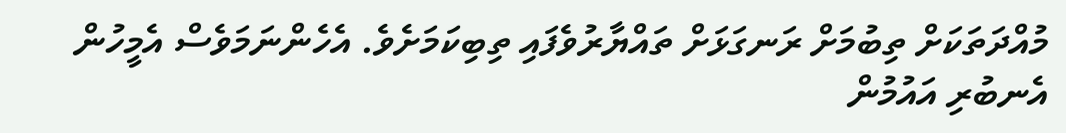މުއްދަތަކަށް ތިބުމަށް ރަނގަޅަށް ތައްޔާރުވެފައި ތިބިކަމަށެވެ. އެހެންނަމަވެސް އެމީހުން އެނބުރި އައުމުން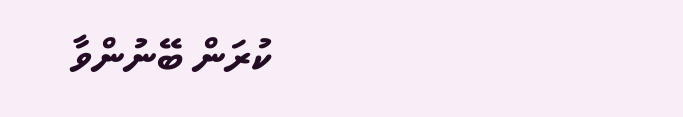ކުރަން ބޭނުންވާ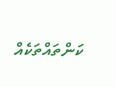ކަންތައްތަކެއް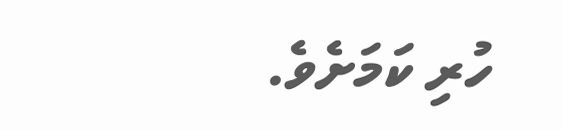ހުރި ކަމަށެވެ.